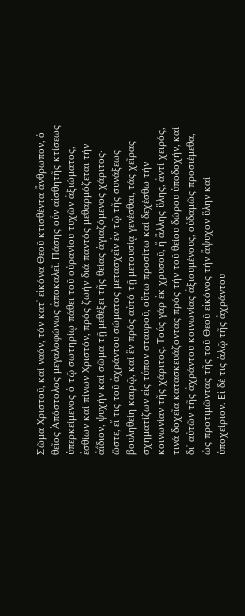Σῶμα Χριστοῦ, καί ναόν, τόν κατ᾿ εἰκόνα Θεοῦ κτισθέντα ἄνθρωπον, ὁ θεῖος Ἀπόστολος μεγαλοφώνως ἀποκαλεῖ. Πάσης οὖν αἰσθητῆς κτίσεως ὑπερκείμενος ὁ τῷ σωτηρίῳ πάθει τοῦ οὐρανίου τυχῶν ἀξιώματος, ἐσθίων καί πίνων Χριστόν, πρός ζωήν διά παντός μεθαρμόζεται τήν ἀΐδιον, ψυχήν καί σῶμα τῇ μεθέξει τῆς θείας ἁγιαζόμενος χάριτος· ὥστε, εἴ τις τοῦ ἀχράντου σώματος μετασχεῖν ἐν τῷ τῆς συνάξεως βουληθείη καιρῷ, καί ἓν πρός αὐτό τῇ μετουσίᾳ γενέσθαι, τάς χεῖρας σχηματίζων εἰς τύπον σταυροῦ, οὕτω προσίτω καί δεχέσθω τήν κοινωνίαν τῆς χάριτος. Τούς γάρ ἐκ χρυσοῦ, ἤ ἄλλης ὕλης, ἀντί χειρός, τινά δοχεῖα κατασκευάζοντας πρός τήν τοῦ θείου δώρου ὑποδοχήν, καί δι᾿ αὐτῶν τῆς ἀχράντου κοινωνίας ἀξιουμένους, οὐδαμῶς προσιέμεθα, ὡς προτιμῶντας τῆς τοῦ Θεοῦ εἰκόνος τήν ἄψυχον ὕλην καί ὑποχείριον. Εἰ δέ τις ἁλῷ τῆς ἀχράντου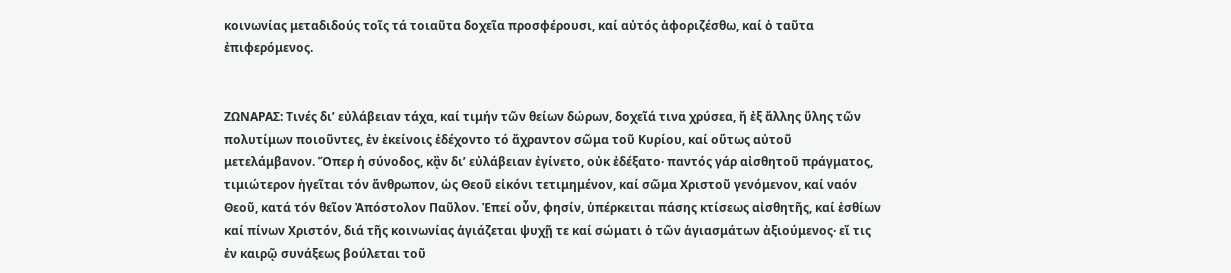κοινωνίας μεταδιδούς τοῖς τά τοιαῦτα δοχεῖα προσφέρουσι, καί αὐτός ἀφοριζέσθω, καί ὁ ταῦτα ἐπιφερόμενος.


ΖΩΝΑΡΑΣ: Τινές δι’ εὐλάβειαν τάχα, καί τιμήν τῶν θείων δώρων, δοχεῖά τινα χρύσεα, ἤ ἐξ ἄλλης ὕλης τῶν πολυτίμων ποιοῦντες, ἐν ἐκείνοις ἐδέχοντο τό ἄχραντον σῶμα τοῦ Κυρίου, καί οὕτως αὐτοῦ μετελάμβανον. Ὅπερ ἡ σύνοδος, κᾂν δι’ εὐλάβειαν ἐγίνετο, οὐκ ἐδέξατο· παντός γάρ αἰσθητοῦ πράγματος, τιμιώτερον ἡγεῖται τόν ἄνθρωπον, ὡς Θεοῦ εἰκόνι τετιμημένον, καί σῶμα Χριστοῦ γενόμενον, καί ναόν Θεοῦ, κατά τόν θεῖον Ἀπόστολον Παῦλον. Ἐπεί οὖν, φησίν, ὑπέρκειται πάσης κτίσεως αἰσθητῆς, καί ἐσθίων καί πίνων Χριστόν, διά τῆς κοινωνίας ἁγιάζεται ψυχῇ τε καί σώματι ὁ τῶν ἁγιασμάτων ἀξιούμενος· εἴ τις ἐν καιρῷ συνάξεως βούλεται τοῦ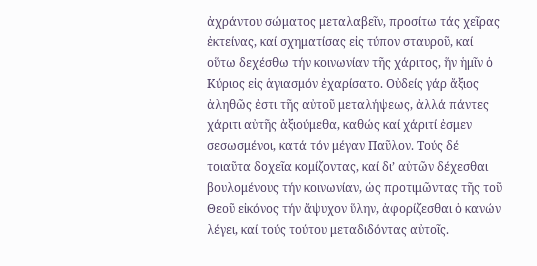ἀχράντου σώματος μεταλαβεῖν, προσίτω τάς χεῖρας ἐκτείνας, καί σχηματίσας εἰς τύπον σταυροῦ, καί οὕτω δεχέσθω τήν κοινωνίαν τῆς χάριτος, ἥν ἡμῖν ὁ Κύριος εἰς ἁγιασμόν ἐχαρίσατο. Οὐδείς γάρ ἄξιος ἀληθῶς ἐστι τῆς αὐτοῦ μεταλήψεως, ἀλλά πάντες χάριτι αὐτῆς ἀξιούμεθα, καθώς καί χάριτί ἐσμεν σεσωσμένοι, κατά τόν μέγαν Παῦλον. Τούς δέ τοιαῦτα δοχεῖα κομίζοντας, καί δι’ αὐτῶν δέχεσθαι βουλομένους τήν κοινωνίαν, ὡς προτιμῶντας τῆς τοῦ Θεοῦ εἰκόνος τήν ἄψυχον ὕλην, ἀφορίζεσθαι ὁ κανών λέγει, καί τούς τούτου μεταδιδόντας αὐτοῖς.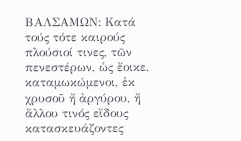ΒΑΛΣΑΜΩΝ: Κατά τούς τότε καιρούς πλούσιοί τινες, τῶν πενεστέρων, ὡς ἔοικε, καταμωκώμενοι, ἐκ χρυσοῦ ἤ ἀργύρου, ἤ ἅλλου τινός εἴδους κατασκευάζοντες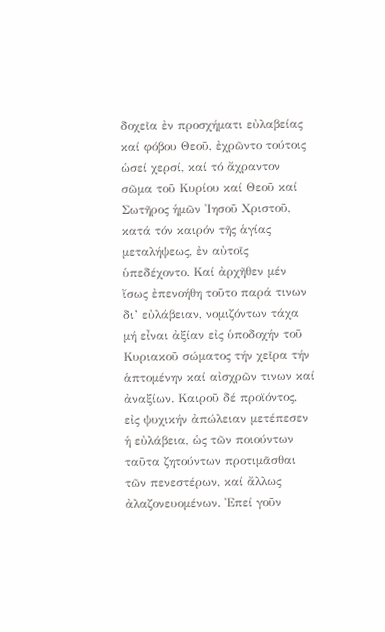δοχεῖα ἐν προσχήματι εὐλαβείας καί φόβου Θεοῦ, ἐχρῶντο τούτοις ὡσεί χερσί, καί τό ἄχραντον σῶμα τοῦ Κυρίου καί Θεοῦ καί Σωτῆρος ἡμῶν Ἰησοῦ Χριστοῦ, κατά τόν καιρόν τῆς ἁγίας μεταλήψεως, ἐν αὐτοῖς ὑπεδέχοντο. Καί ἀρχῆθεν μέν ἴσως ἐπενοήθη τοῦτο παρά τινων δι’ εὐλάβειαν, νομιζόντων τάχα μή εἶναι ἀξίαν εἰς ὑποδοχήν τοῦ Κυριακοῦ σώματος τήν χεῖρα τήν ἁπτομένην καί αἰσχρῶν τινων καί ἀναξίων. Καιροῦ δέ προϊόντος, εἰς ψυχικήν ἀπώλειαν μετέπεσεν ἡ εὐλάβεια, ὡς τῶν ποιούντων ταῦτα ζητούντων προτιμᾶσθαι τῶν πενεστέρων, καί ἄλλως ἀλαζονευομένων. Ἐπεί γοῦν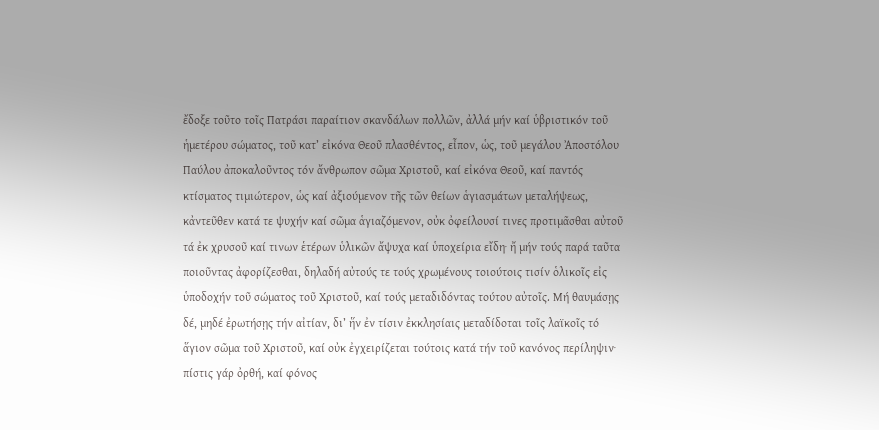ἔδοξε τοῦτο τοῖς Πατράσι παραίτιον σκανδάλων πολλῶν, ἀλλά μήν καί ὑβριστικόν τοῦ ἡμετέρου σώματος, τοῦ κατ’ εἰκόνα Θεοῦ πλασθέντος, εἶπον, ὡς, τοῦ μεγάλου Ἀποστόλου Παύλου ἀποκαλοῦντος τόν ἄνθρωπον σῶμα Χριστοῦ, καί εἰκόνα Θεοῦ, καί παντός κτίσματος τιμιώτερον, ὡς καί ἀξιούμενον τῆς τῶν θείων ἁγιασμάτων μεταλήψεως, κἀντεῦθεν κατά τε ψυχήν καί σῶμα ἁγιαζόμενον, οὐκ ὀφείλουσί τινες προτιμᾶσθαι αὐτοῦ τά ἐκ χρυσοῦ καί τινων ἑτέρων ὑλικῶν ἄψυχα καί ὑποχείρια εἴδη· ἤ μήν τούς παρά ταῦτα ποιοῦντας ἀφορίζεσθαι, δηλαδή αὐτούς τε τούς χρωμένους τοιούτοις τισίν ὁλικοῖς εἰς ὑποδοχήν τοῦ σώματος τοῦ Χριστοῦ, καί τούς μεταδιδόντας τούτου αὐτοῖς. Μή θαυμάσῃς δέ, μηδέ ἐρωτήσῃς τήν αἰτίαν, δι’ ἥν ἐν τίσιν ἐκκλησίαις μεταδίδοται τοῖς λαϊκοῖς τό ἅγιον σῶμα τοῦ Χριστοῦ, καί οὐκ ἐγχειρίζεται τούτοις κατά τήν τοῦ κανόνος περίληψιν· πίστις γάρ ὀρθή, καί φόνος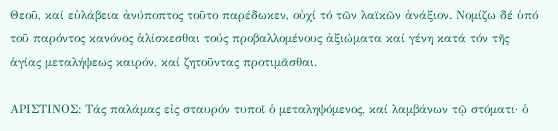Θεοῦ, καί εὐλάβεια ἀνύποπτος τοῦτο παρέδωκεν, οὐχί τό τῶν λαϊκῶν ἀνάξιον. Νομίζω δέ ὑπό τοῦ παρόντος κανόνος ἁλίσκεσθαι τούς προβαλλομένους ἀξιώματα καί γένη κατά τόν τῆς ἁγίας μεταλήψεως καιρόν, καί ζητοῦντας προτιμᾶσθαι.

ΑΡΙΣΤΙΝΟΣ: Τάς παλάμας εἰς σταυρόν τυποῖ ὁ μεταληψόμενος, καί λαμβάνων τῷ στόματι· ὁ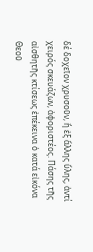δέ δοχεῖον χρυσοῦν, ἤ ἐξ ἄλλης ὕλης, ἀντί χειρός σκευάζων, ἀφοριστέος. Πάσης τῆς αἰσθητῆς κτίσεως ἐπέκεινα ὁ κατά εἰκόνα Θεοῦ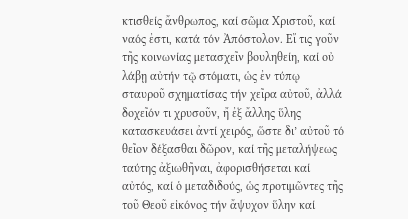κτισθείς ἄνθρωπος, καί σῶμα Χριστοῦ, καί ναός ἐστι, κατά τόν Ἀπόστολον. Εἴ τις γοῦν τῆς κοινωνίας μετασχεῖν βουληθείη, καί οὐ λάβῃ αὐτήν τῷ στόματι, ὡς ἐν τύπῳ σταυροῦ σχηματίσας τήν χεῖρα αὐτοῦ, ἀλλά δοχεῖόν τι χρυσοῦν, ἤ ἐξ ἄλλης ὕλης κατασκευάσει ἀντί χειρός, ὥστε δι’ αὐτοῦ τό θεῖον δέξασθαι δῶρον, καί τῆς μεταλήψεως ταύτης ἀξιωθῆναι, ἀφορισθήσεται καί αὐτός, καί ὁ μεταδιδούς, ὡς προτιμῶντες τῆς τοῦ Θεοῦ εἰκόνος τήν ἄψυχον ὕλην καί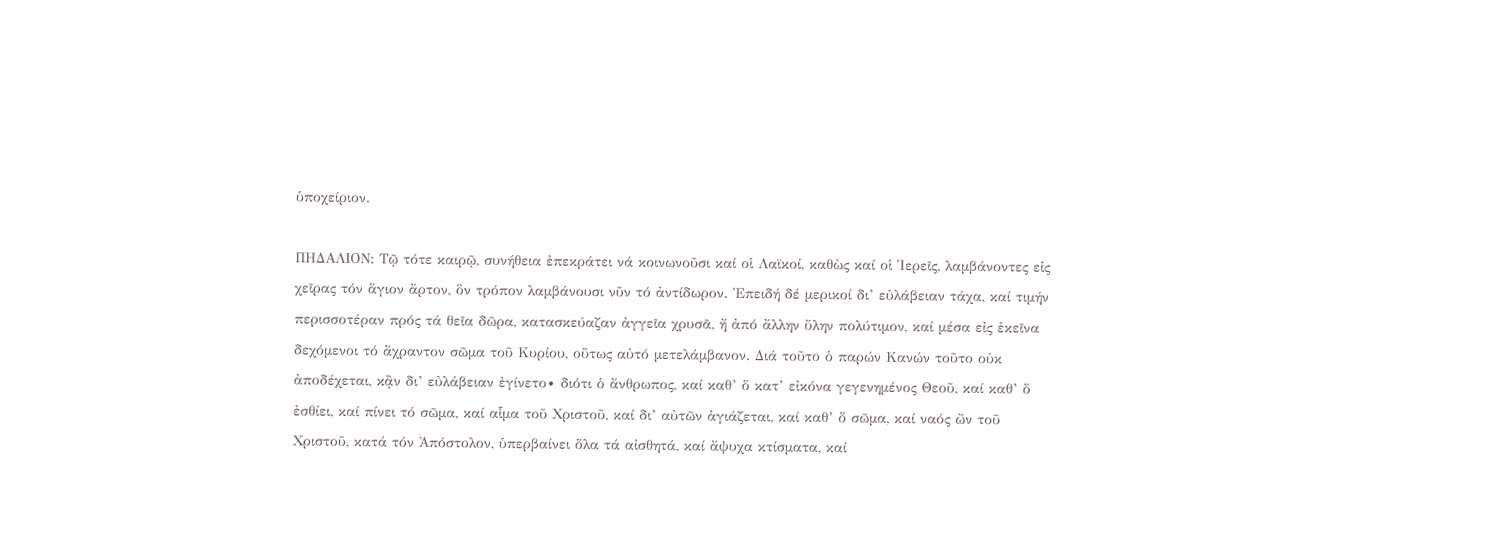ὑποχείριον.

ΠΗΔΑΛΙΟΝ: Τῷ τότε καιρῷ, συνήθεια ἐπεκράτει νά κοινωνοῦσι καί οἱ Λαϊκοί, καθὼς καί οἱ Ἱερεῖς, λαμβάνοντες εἰς χεῖρας τόν ἅγιον ἄρτον, ὃν τρόπον λαμβάνουσι νῦν τό ἀντίδωρον. Ἐπειδή δέ μερικοί δι’ εὐλάβειαν τάχα, καί τιμήν περισσοτέραν πρός τά θεῖα δῶρα, κατασκεύαζαν ἀγγεῖα χρυσᾶ, ἤ ἀπό ἄλλην ὕλην πολύτιμον, καί μέσα εἰς ἐκεῖνα δεχόμενοι τό ἄχραντον σῶμα τοῦ Κυρίου, οὕτως αὐτό μετελάμβανον. Διά τοῦτο ὁ παρών Κανών τοῦτο οὐκ ἀποδέχεται, κᾂν δι’ εὐλάβειαν ἐγίνετο∙ διότι ὁ ἄνθρωπος, καί καθ’ ὅ κατ’ εἰκόνα γεγενημένος Θεοῦ, καί καθ’ ὅ ἐσθίει, καί πίνει τό σῶμα, καί αἷμα τοῦ Χριστοῦ, καί δι’ αὐτῶν ἁγιάζεται, καί καθ’ ὅ σῶμα, καί ναός ὤν τοῦ Χριστοῦ, κατά τόν Ἀπόστολον, ὑπερβαίνει ὅλα τά αἰσθητά, καί ἄψυχα κτίσματα, καί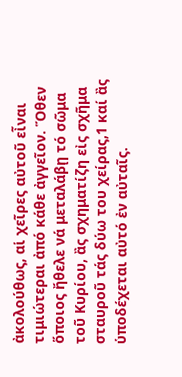ἀκολούθως, αἱ χεῖρες αὐτοῦ εἶναι τιμιώτεραι ἀπό κάθε ἀγγεῖον. Ὅθεν ὅποιος ἤθελε νά μεταλάβῃ τό σῶμα τοῦ Κυρίου, ἂς σχηματίζη εἰς σχῆμα σταυροῦ τάς δύω του χείρας,1 καί ἂς ὑποδέχεται αὐτό ἐν αὐταῖς.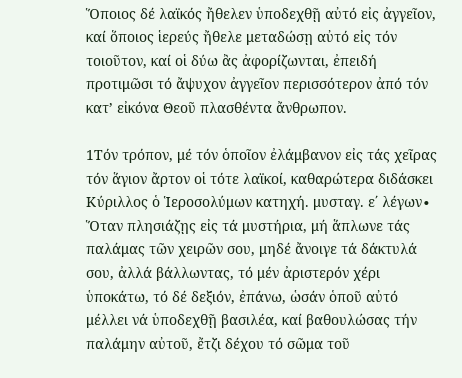Ὅποιος δέ λαϊκός ἤθελεν ὑποδεχθῇ αὐτό εἰς ἀγγεῖον, καί ὅποιος ἱερεύς ἤθελε μεταδώσῃ αὐτό εἰς τόν τοιοῦτον, καί οἱ δύω ἂς ἀφορίζωνται, ἐπειδή προτιμῶσι τό ἄψυχον ἀγγεῖον περισσότερον ἀπό τόν κατ’ εἰκόνα Θεοῦ πλασθέντα ἄνθρωπον.

1Τόν τρόπον, μέ τόν ὁποῖον ἐλάμβανον εἰς τάς χεῖρας τόν ἅγιον ἄρτον οἱ τότε λαϊκοί, καθαρώτερα διδάσκει Κύριλλος ὁ Ἱεροσολύμων κατηχή. μυσταγ. ε΄ λέγων∙ Ὅταν πλησιάζῃς εἰς τά μυστήρια, μή ἅπλωνε τάς παλάμας τῶν χειρῶν σου, μηδέ ἄνοιγε τά δάκτυλά σου, ἀλλά βάλλωντας, τό μέν ἀριστερόν χέρι ὑποκάτω, τό δέ δεξιόν, ἐπάνω, ὡσάν ὁποῦ αὐτό μέλλει νά ὑποδεχθῇ βασιλέα, καί βαθουλώσας τήν παλάμην αὐτοῦ, ἔτζι δέχου τό σῶμα τοῦ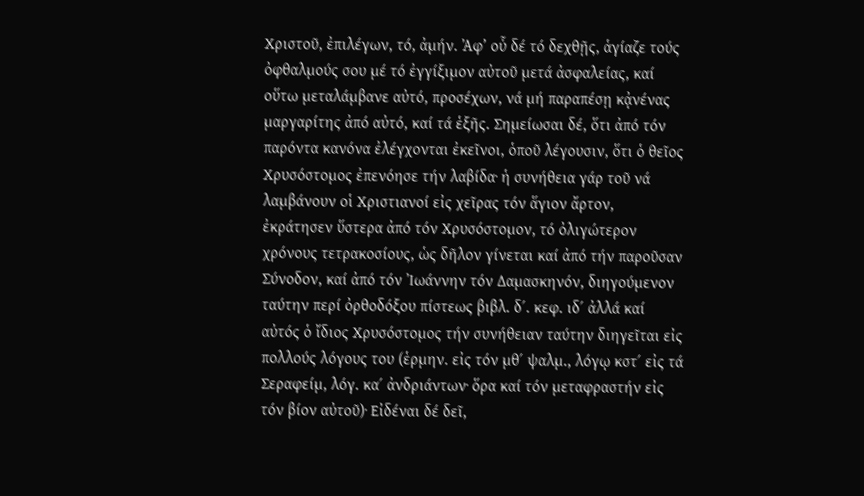Χριστοῦ, ἐπιλέγων, τό, ἀμήν. Ἀφ’ οὗ δέ τό δεχθῇς, ἁγίαζε τούς ὀφθαλμούς σου μέ τό ἐγγίξιμον αὐτοῦ μετά ἀσφαλείας, καί οὕτω μεταλάμβανε αὐτό, προσέχων, νά μή παραπέσῃ κᾀνένας μαργαρίτης ἀπό αὐτό, καί τά ἑξῆς. Σημείωσαι δέ, ὅτι ἀπό τόν παρόντα κανόνα ἐλέγχονται ἐκεῖνοι, ὁποῦ λέγουσιν, ὅτι ὁ θεῖος Χρυσόστομος ἐπενόησε τήν λαβίδα∙ ἡ συνήθεια γάρ τοῦ νά λαμβάνουν οἱ Χριστιανοί εἰς χεῖρας τόν ἅγιον ἄρτον, ἐκράτησεν ὕστερα ἀπό τόν Χρυσόστομον, τό ὀλιγώτερον χρόνους τετρακοσίους, ὡς δῆλον γίνεται καί ἀπό τήν παροῦσαν Σύνοδον, καί ἀπό τόν Ἰωάννην τόν Δαμασκηνόν, διηγούμενον ταύτην περί ὀρθοδόξου πίστεως βιβλ. δ΄. κεφ. ιδ΄ ἀλλά καί αὐτός ὁ ἴδιος Χρυσόστομος τήν συνήθειαν ταύτην διηγεῖται εἰς πολλούς λόγους του (ἑρμην. εἰς τόν μθ΄ ψαλμ., λόγῳ κστ΄ εἰς τά Σεραφείμ, λόγ. κα΄ ἀνδριάντων∙ ὅρα καί τόν μεταφραστήν εἰς τόν βίον αὐτοῦ)∙ Εἰδέναι δέ δεῖ,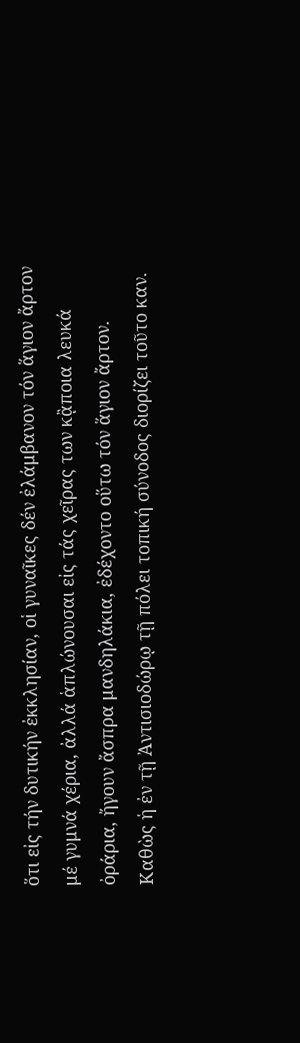ὅτι εἰς τήν δυτικήν ἐκκλησίαν, οἱ γυναῖκες δέν ἐλάμβανον τόν ἅγιον ἄρτον μέ γυμνά χέρια, ἀλλά ἁπλώνουσαι εἰς τάς χεῖρας των κᾂποια λευκά ὀράρια, ἤγουν ἄσπρα μανδηλάκια, ἐδέχοντο οὕτω τόν ἅγιον ἄρτον. Καθὼς ἡ ἐν τῇ Ἀντισιοδώρῳ τῇ πόλει τοπική σύνοδος διορίζει τοῦτο καν.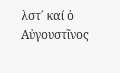λστ΄ καί ὁ Αὐγουστῖνος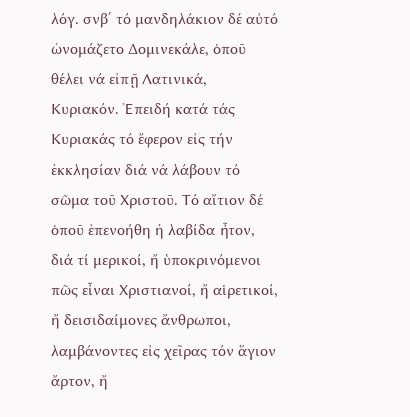λόγ. σνβ΄ τό μανδηλάκιον δέ αὐτό ὠνομάζετο Δομινεκάλε, ὁποῦ θέλει νά εἰπῇ Λατινικά, Κυριακόν. Ἐπειδή κατά τάς Κυριακάς τό ἔφερον εἰς τήν ἐκκλησίαν διά νά λάβουν τό σῶμα τοῦ Χριστοῦ. Τό αἴτιον δέ ὁποῦ ἐπενοήθη ἡ λαβίδα ἦτον, διά τί μερικοί, ἤ ὑποκρινόμενοι πῶς εἶναι Χριστιανοί, ἤ αἱρετικοί, ἤ δεισιδαίμονες ἄνθρωποι, λαμβάνοντες εἰς χεῖρας τόν ἅγιον ἄρτον, ἤ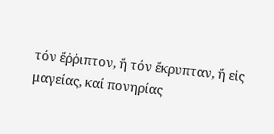τόν ἔῤῥιπτον, ἤ τόν ἔκρυπταν, ἤ εἰς μαγείας, καί πονηρίας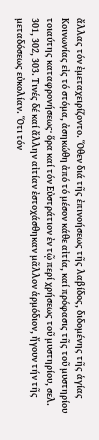ἄλλας τόν ἐμεταχειρίζοντο. Ὅθεν διά τῆς ἐπινοήσεως τῆς λαβίδος, διδομένης τῆς ἁγίας Κοινωνίας εἰς τό στόμα, ἀσηκώθη ἀπό τό μέσον κάθε αἰτία, καί πρόφασις τῆς τοῦ μυστηρίου τοιαύτης καταφρονήσεως∙ ὅρα καί τόν Εὐστράτιον ἐν τῷ περί χρήσεως τοῦ μυστηρίου, σελ. 301, 302, 303. Τινές δέ καί ἄλλην αἰτίαν ἐστοχάσθηκαν μᾶλλον ἁρμόδιον, ἤγουν τήν τῆς μεταδόσεως εὐκολίαν. Ὅτι τόν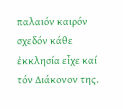παλαιόν καιρόν σχεδόν κάθε ἐκκλησία εἶχε καί τόν Διάκονον της.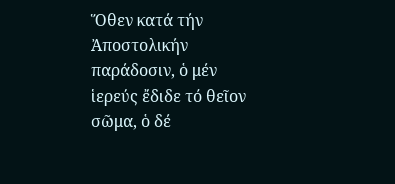Ὅθεν κατά τήν Ἀποστολικήν παράδοσιν, ὁ μέν ἱερεύς ἔδιδε τό θεῖον σῶμα, ὁ δέ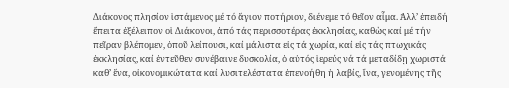Διάκονος πλησίον ἱστάμενος μέ τό ἅγιον ποτήριον, διένεμε τό θεῖον αἷμα. Ἀλλ’ ἐπειδή ἔπειτα ἐξέλειπον οἱ Διάκονοι, ἀπό τάς περισσοτέρας ἐκκλησίας, καθὼς καί μέ τήν πεῖραν βλέπομεν, ὁποῦ λείπουσι, καί μάλιστα εἰς τά χωρία, καί εἰς τάς πτωχικάς ἐκκλησίας, καί ἐντεῦθεν συνέβαινε δυσκολία, ὁ αὐτός ἱερεύς νά τά μεταδίδῃ χωριστά καθ’ ἕνα, οἰκονομικώτατα καί λυσιτελέστατα ἐπενοήθη ἡ λαβίς, ἵνα, γενομένης τῆς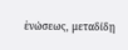ἑνώσεως, μεταδίδῃ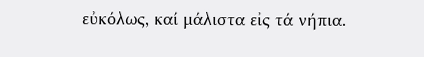εὐκόλως, καί μάλιστα εἰς τά νήπια.